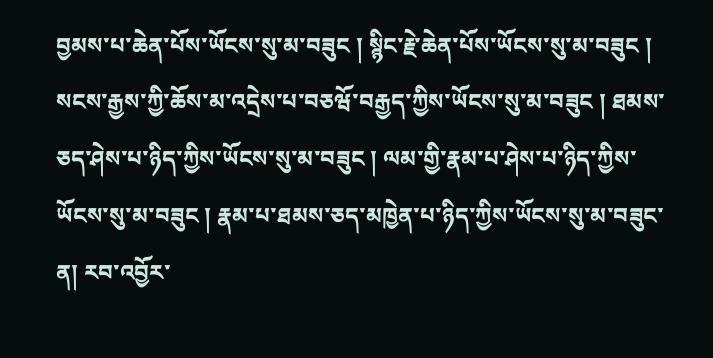བྱམས་པ་ཆེན་པོས་ཡོངས་སུ་མ་བཟུང ། སྙིང་རྗེ་ཆེན་པོས་ཡོངས་སུ་མ་བཟུང ། སངས་རྒྱས་ཀྱི་ཆོས་མ་འདྲེས་པ་བཅཝོ་བརྒྱད་ཀྱིས་ཡོངས་སུ་མ་བཟུང ། ཐམས་ཅད་ཤེས་པ་ཉིད་ཀྱིས་ཡོངས་སུ་མ་བཟུང ། ལམ་གྱི་རྣམ་པ་ཤེས་པ་ཉིད་ཀྱིས་ཡོངས་སུ་མ་བཟུང ། རྣམ་པ་ཐམས་ཅད་མཁྱེན་པ་ཉིད་ཀྱིས་ཡོངས་སུ་མ་བཟུང་ན། རབ་འབྱོར་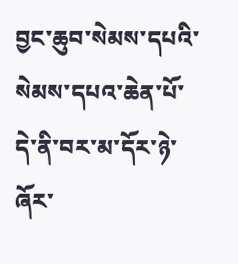བྱང་ཆུབ་སེམས་དཔའི་སེམས་དཔའ་ཆེན་པོ་དེ་ནི་བར་མ་དོར་ཉེ་ཞོར་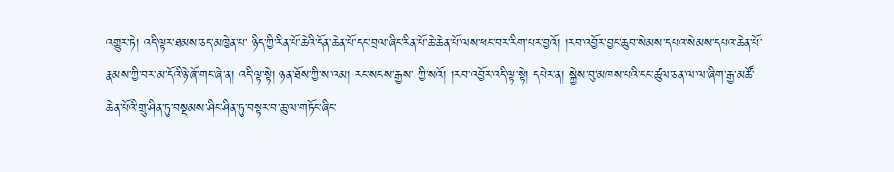འགྱུར་ཏེ། འདི་ལྟར་ཐམས་ཅད་མཁྱེན་པ་ ཉིད་ཀྱི་རིན་པོ་ཆེའི་དོན་ཆེན་པོ་དང་བྲལ་ཞིང་རིན་པོ་ཆེ་ཆེན་པོ་ལས་ཕང་བར་རིག་པར་བྱའོ། །རབ་འབྱོར་བྱང་ཆུབ་སེམས་དཔའ་སེམས་དཔའ་ཆེན་པོ་རྣམས་ཀྱི་བར་མ་དོའི་ཉེ་ཞོ་གང་ཞེ་ན། འདི་ལྟ་སྟེ། ཉན་ཐོས་ཀྱི་ས་འམ། རང་སངས་རྒྱས་ ཀྱི་སའོ། །རབ་འབྱོར་འདི་ལྟ་སྟེ། དཔེར་ན། སྐྱེས་བུ་མཁས་པའི་ངང་ཚུལ་ཅན་ལ་ལ་ཞིག་རྒྱ་མཚོ་ཆེན་པོའི་གྲུ་ཤིན་ཏུ་བསྡམས་ཤིང་ཤིན་ཏུ་བསྟར་བ་ཆུ་ལ་གཏོང་ཞིང་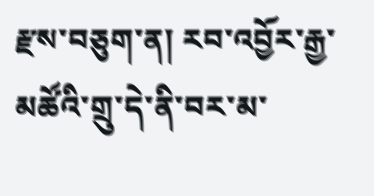རྫས་བཅུག་ན། རབ་འབྱོར་རྒྱ་མཚོའི་གྲུ་དེ་ནི་བར་མ་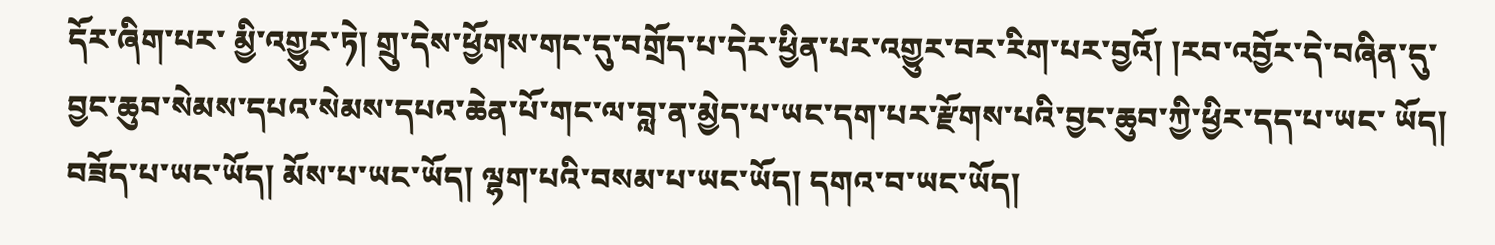དོར་ཞིག་པར་ མྱི་འགྱུར་ཏེ། གྲུ་དེས་ཕྱོགས་གང་དུ་བགྲོད་པ་དེར་ཕྱིན་པར་འགྱུར་བར་རིག་པར་བྱའོ། །རབ་འབྱོར་དེ་བཞིན་དུ་བྱང་ཆུབ་སེམས་དཔའ་སེམས་དཔའ་ཆེན་པོ་གང་ལ་བླ་ན་མྱེད་པ་ཡང་དག་པར་རྫོགས་པའི་བྱང་ཆུབ་ཀྱི་ཕྱིར་དད་པ་ཡང་ ཡོད། བཟོད་པ་ཡང་ཡོད། མོས་པ་ཡང་ཡོད། ལྷག་པའི་བསམ་པ་ཡང་ཡོད། དགའ་བ་ཡང་ཡོད།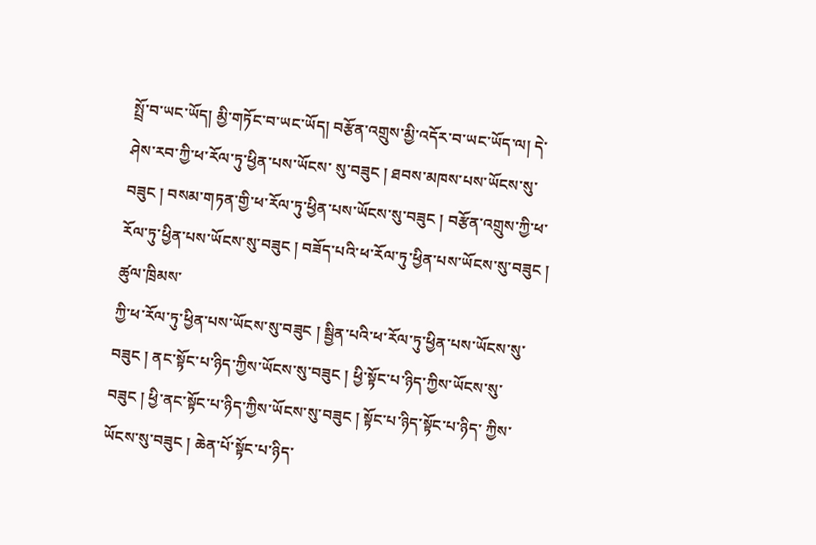སྤྲོ་བ་ཡང་ཡོད། མྱི་གཏོང་བ་ཡང་ཡོད། བརྩོན་འགྲུས་མྱི་འདོར་བ་ཡང་ཡོད་ལ། དེ་ཤེས་རབ་ཀྱི་ཕ་རོལ་ཏུ་ཕྱིན་པས་ཡོངས་ སུ་བཟུང ། ཐབས་མཁས་པས་ཡོངས་སུ་བཟུང ། བསམ་གཏན་གྱི་ཕ་རོལ་ཏུ་ཕྱིན་པས་ཡོངས་སུ་བཟུང ། བརྩོན་འགྲུས་ཀྱི་ཕ་རོལ་ཏུ་ཕྱིན་པས་ཡོངས་སུ་བཟུང ། བཟོད་པའི་ཕ་རོལ་ཏུ་ཕྱིན་པས་ཡོངས་སུ་བཟུང ། ཚུལ་ཁྲིམས་
ཀྱི་ཕ་རོལ་ཏུ་ཕྱིན་པས་ཡོངས་སུ་བཟུང ། སྦྱིན་པའི་ཕ་རོལ་ཏུ་ཕྱིན་པས་ཡོངས་སུ་བཟུང ། ནང་སྟོང་པ་ཉིད་ཀྱིས་ཡོངས་སུ་བཟུང ། ཕྱི་སྟོང་པ་ཉིད་ཀྱིས་ཡོངས་སུ་བཟུང ། ཕྱི་ནང་སྟོང་པ་ཉིད་ཀྱིས་ཡོངས་སུ་བཟུང ། སྟོང་པ་ཉིད་སྟོང་པ་ཉིད་ ཀྱིས་ཡོངས་སུ་བཟུང ། ཆེན་པོ་སྟོང་པ་ཉིད་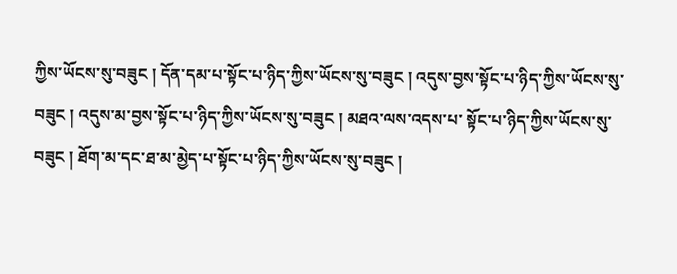ཀྱིས་ཡོངས་སུ་བཟུང ། དོན་དམ་པ་སྟོང་པ་ཉིད་ཀྱིས་ཡོངས་སུ་བཟུང ། འདུས་བྱས་སྟོང་པ་ཉིད་ཀྱིས་ཡོངས་སུ་བཟུང ། འདུས་མ་བྱས་སྟོང་པ་ཉིད་ཀྱིས་ཡོངས་སུ་བཟུང ། མཐའ་ལས་འདས་པ་ སྟོང་པ་ཉིད་ཀྱིས་ཡོངས་སུ་བཟུང ། ཐོག་མ་དང་ཐ་མ་མྱེད་པ་སྟོང་པ་ཉིད་ཀྱིས་ཡོངས་སུ་བཟུང །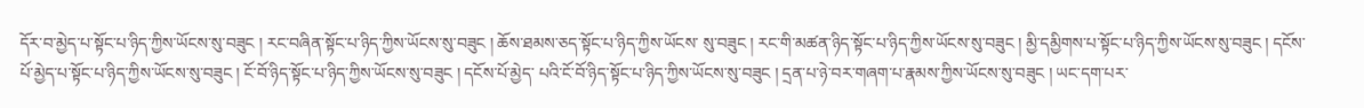དོར་བ་མྱེད་པ་སྟོང་པ་ཉིད་ཀྱིས་ཡོངས་སུ་བཟུང ། རང་བཞིན་སྟོང་པ་ཉིད་ཀྱིས་ཡོངས་སུ་བཟུང ། ཆོས་ཐམས་ཅད་སྟོང་པ་ཉིད་ཀྱིས་ཡོངས་ སུ་བཟུང ། རང་གི་མཚན་ཉིད་སྟོང་པ་ཉིད་ཀྱིས་ཡོངས་སུ་བཟུང ། མྱི་དམྱིགས་པ་སྟོང་པ་ཉིད་ཀྱིས་ཡོངས་སུ་བཟུང ། དངོས་པོ་མྱེད་པ་སྟོང་པ་ཉིད་ཀྱིས་ཡོངས་སུ་བཟུང ། ངོ་བོ་ཉིད་སྟོང་པ་ཉིད་ཀྱིས་ཡོངས་སུ་བཟུང ། དངོས་པོ་མྱེད་ པའི་ངོ་བོ་ཉིད་སྟོང་པ་ཉིད་ཀྱིས་ཡོངས་སུ་བཟུང ། དྲན་པ་ཉེ་བར་གཞག་པ་རྣམས་ཀྱིས་ཡོངས་སུ་བཟུང ། ཡང་དག་པར་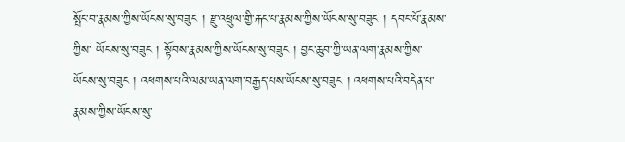སྤོང་བ་རྣམས་ཀྱིས་ཡོངས་སུ་བཟུང ། རྫུ་འཕྲུལ་གྱི་རྐང་པ་རྣམས་ཀྱིས་ཡོངས་སུ་བཟུང ། དབང་པོ་རྣམས་ཀྱིས་ ཡོངས་སུ་བཟུང ། སྟོབས་རྣམས་ཀྱིས་ཡོངས་སུ་བཟུང ། བྱང་ཆུབ་ཀྱི་ཡན་ལག་རྣམས་ཀྱིས་ཡོངས་སུ་བཟུང ། འཕགས་པའི་ལམ་ཡན་ལག་བརྒྱད་པས་ཡོངས་སུ་བཟུང ། འཕགས་པའི་བདེན་པ་རྣམས་ཀྱིས་ཡོངས་སུ་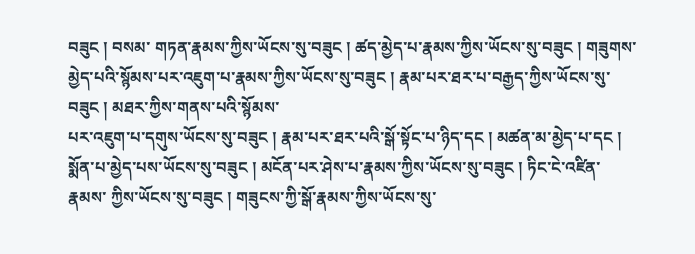བཟུང ། བསམ་ གཏན་རྣམས་ཀྱིས་ཡོངས་སུ་བཟུང ། ཚད་མྱེད་པ་རྣམས་ཀྱིས་ཡོངས་སུ་བཟུང ། གཟུགས་མྱེད་པའི་སྙོམས་པར་འཇུག་པ་རྣམས་ཀྱིས་ཡོངས་སུ་བཟུང ། རྣམ་པར་ཐར་པ་བརྒྱད་ཀྱིས་ཡོངས་སུ་བཟུང ། མཐར་ཀྱིས་གནས་པའི་སྙོམས་
པར་འཇུག་པ་དགུས་ཡོངས་སུ་བཟུང ། རྣམ་པར་ཐར་པའི་སྒོ་སྟོང་པ་ཉིད་དང ། མཚན་མ་མྱེད་པ་དང ། སྨོན་པ་མྱེད་པས་ཡོངས་སུ་བཟུང ། མངོན་པར་ཤེས་པ་རྣམས་ཀྱིས་ཡོངས་སུ་བཟུང ། ཏིང་ངེ་འཛིན་རྣམས་ ཀྱིས་ཡོངས་སུ་བཟུང ། གཟུངས་ཀྱི་སྒོ་རྣམས་ཀྱིས་ཡོངས་སུ་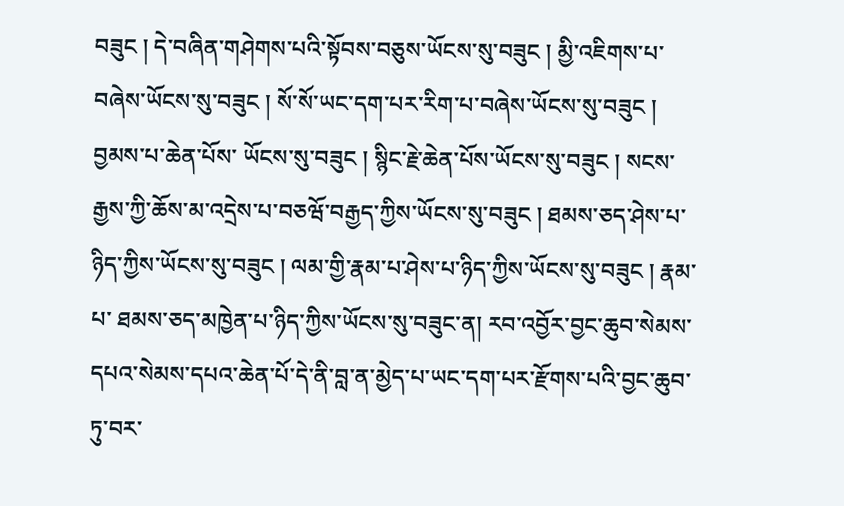བཟུང ། དེ་བཞིན་གཤེགས་པའི་སྟོབས་བཅུས་ཡོངས་སུ་བཟུང ། མྱི་འཇིགས་པ་བཞེས་ཡོངས་སུ་བཟུང ། སོ་སོ་ཡང་དག་པར་རིག་པ་བཞེས་ཡོངས་སུ་བཟུང ། བྱམས་པ་ཆེན་པོས་ ཡོངས་སུ་བཟུང ། སྙིང་རྗེ་ཆེན་པོས་ཡོངས་སུ་བཟུང ། སངས་རྒྱས་ཀྱི་ཆོས་མ་འདྲེས་པ་བཅཝོ་བརྒྱད་ཀྱིས་ཡོངས་སུ་བཟུང ། ཐམས་ཅད་ཤེས་པ་ཉིད་ཀྱིས་ཡོངས་སུ་བཟུང ། ལམ་གྱི་རྣམ་པ་ཤེས་པ་ཉིད་ཀྱིས་ཡོངས་སུ་བཟུང ། རྣམ་པ་ ཐམས་ཅད་མཁྱེན་པ་ཉིད་ཀྱིས་ཡོངས་སུ་བཟུང་ན། རབ་འབྱོར་བྱང་ཆུབ་སེམས་དཔའ་སེམས་དཔའ་ཆེན་པོ་དེ་ནི་བླ་ན་མྱེད་པ་ཡང་དག་པར་རྫོགས་པའི་བྱང་ཆུབ་ཏུ་བར་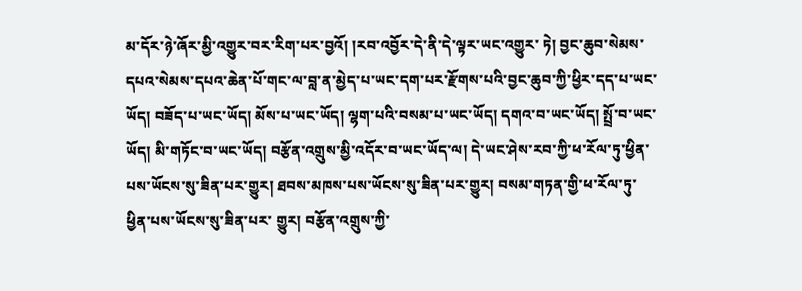མ་དོར་ཉེ་ཞོར་མྱི་འགྱུར་བར་རིག་པར་བྱའོ། །རབ་འབྱོར་དེ་ནི་དེ་ལྟར་ཡང་འགྱུར་ ཏེ། བྱང་ཆུབ་སེམས་དཔའ་སེམས་དཔའ་ཆེན་པོ་གང་ལ་བླ་ན་མྱེད་པ་ཡང་དག་པར་རྫོགས་པའི་བྱང་ཆུབ་ཀྱི་ཕྱིར་དད་པ་ཡང་ཡོད། བཟོད་པ་ཡང་ཡོད། མོས་པ་ཡང་ཡོད། ལྷག་པའི་བསམ་པ་ཡང་ཡོད། དགའ་བ་ཡང་ཡོད། སྤྲོ་བ་ཡང་ ཡོད། མི་གཏོང་བ་ཡང་ཡོད། བརྩོན་འགྲུས་མྱི་འདོར་བ་ཡང་ཡོད་ལ། དེ་ཡང་ཤེས་རབ་ཀྱི་ཕ་རོལ་ཏུ་ཕྱིན་པས་ཡོངས་སུ་ཟིན་པར་གྱུར། ཐབས་མཁས་པས་ཡོངས་སུ་ཟིན་པར་གྱུར། བསམ་གཏན་གྱི་ཕ་རོལ་ཏུ་ཕྱིན་པས་ཡོངས་སུ་ཟིན་པར་ གྱུར། བརྩོན་འགྲུས་ཀྱི་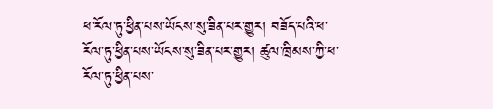ཕ་རོལ་ཏུ་ཕྱིན་པས་ཡོངས་སུ་ཟིན་པར་གྱུར། བཟོད་པའི་ཕ་རོལ་ཏུ་ཕྱིན་པས་ཡོངས་སུ་ཟིན་པར་གྱུར། ཚུལ་ཁྲིམས་ཀྱི་ཕ་རོལ་ཏུ་ཕྱིན་པས་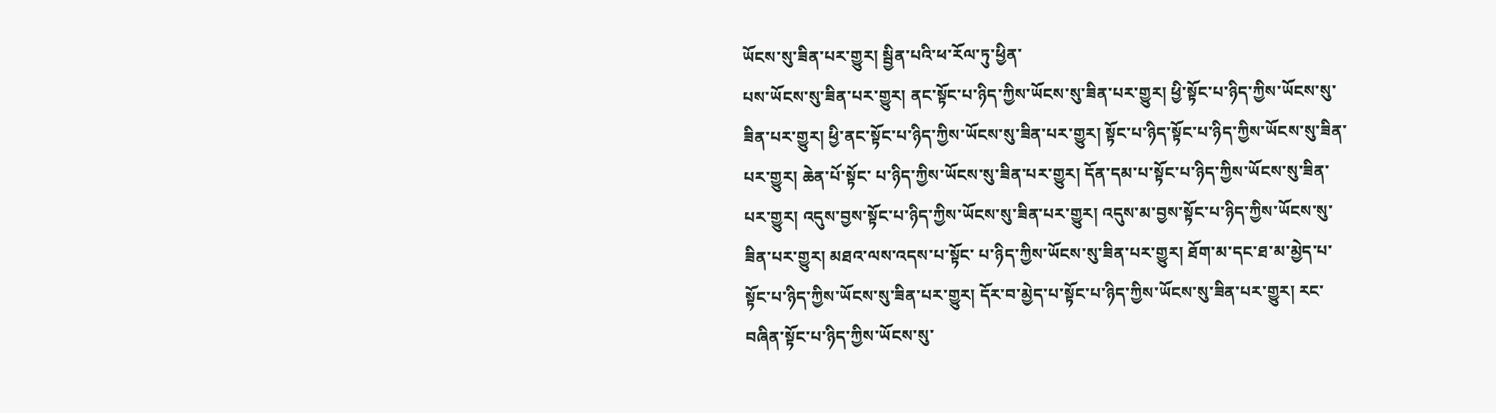ཡོངས་སུ་ཟིན་པར་གྱུར། སྦྱིན་པའི་ཕ་རོལ་ཏུ་ཕྱིན་
པས་ཡོངས་སུ་ཟིན་པར་གྱུར། ནང་སྟོང་པ་ཉིད་ཀྱིས་ཡོངས་སུ་ཟིན་པར་གྱུར། ཕྱི་སྟོང་པ་ཉིད་ཀྱིས་ཡོངས་སུ་ཟིན་པར་གྱུར། ཕྱི་ནང་སྟོང་པ་ཉིད་ཀྱིས་ཡོངས་སུ་ཟིན་པར་གྱུར། སྟོང་པ་ཉིད་སྟོང་པ་ཉིད་ཀྱིས་ཡོངས་སུ་ཟིན་པར་གྱུར། ཆེན་པོ་སྟོང་ པ་ཉིད་ཀྱིས་ཡོངས་སུ་ཟིན་པར་གྱུར། དོན་དམ་པ་སྟོང་པ་ཉིད་ཀྱིས་ཡོངས་སུ་ཟིན་པར་གྱུར། འདུས་བྱས་སྟོང་པ་ཉིད་ཀྱིས་ཡོངས་སུ་ཟིན་པར་གྱུར། འདུས་མ་བྱས་སྟོང་པ་ཉིད་ཀྱིས་ཡོངས་སུ་ཟིན་པར་གྱུར། མཐའ་ལས་འདས་པ་སྟོང་ པ་ཉིད་ཀྱིས་ཡོངས་སུ་ཟིན་པར་གྱུར། ཐོག་མ་དང་ཐ་མ་མྱེད་པ་སྟོང་པ་ཉིད་ཀྱིས་ཡོངས་སུ་ཟིན་པར་གྱུར། དོར་བ་མྱེད་པ་སྟོང་པ་ཉིད་ཀྱིས་ཡོངས་སུ་ཟིན་པར་གྱུར། རང་བཞིན་སྟོང་པ་ཉིད་ཀྱིས་ཡོངས་སུ་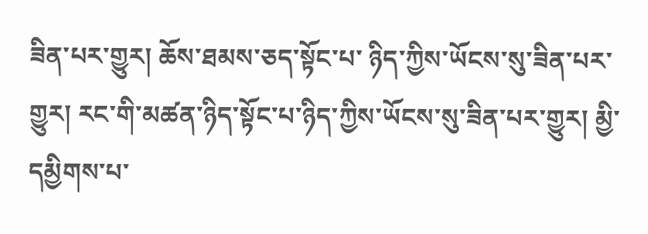ཟིན་པར་གྱུར། ཆོས་ཐམས་ཅད་སྟོང་པ་ ཉིད་ཀྱིས་ཡོངས་སུ་ཟིན་པར་གྱུར། རང་གི་མཚན་ཉིད་སྟོང་པ་ཉིད་ཀྱིས་ཡོངས་སུ་ཟིན་པར་གྱུར། མྱི་དམྱིགས་པ་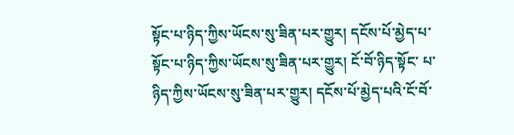སྟོང་པ་ཉིད་ཀྱིས་ཡོངས་སུ་ཟིན་པར་གྱུར། དངོས་པོ་མྱེད་པ་སྟོང་པ་ཉིད་ཀྱིས་ཡོངས་སུ་ཟིན་པར་གྱུར། ངོ་བོ་ཉིད་སྟོང་ པ་ཉིད་ཀྱིས་ཡོངས་སུ་ཟིན་པར་གྱུར། དངོས་པོ་མྱེད་པའི་ངོ་བོ་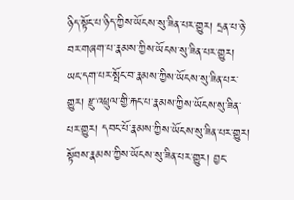ཉིད་སྟོང་པ་ཉིད་ཀྱིས་ཡོངས་སུ་ཟིན་པར་གྱུར། དྲན་པ་ཉེ་བར་གཞག་པ་རྣམས་ཀྱིས་ཡོངས་སུ་ཟིན་པར་གྱུར། ཡང་དག་པར་སྤོང་བ་རྣམས་ཀྱིས་ཡོངས་སུ་ཟིན་པར་གྱུར། རྫུ་འཕྲུལ་གྱི་རྐང་པ་རྣམས་ཀྱིས་ཡོངས་སུ་ཟིན་པར་གྱུར། དབང་པོ་རྣམས་ཀྱིས་ཡོངས་སུ་ཟིན་པར་གྱུར། སྟོབས་རྣམས་ཀྱིས་ཡོངས་སུ་ཟིན་པར་གྱུར། བྱང་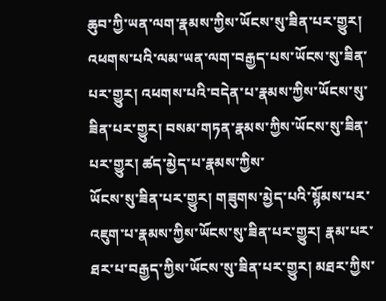ཆུབ་ཀྱི་ཡན་ལག་རྣམས་ཀྱིས་ཡོངས་སུ་ཟིན་པར་གྱུར། འཕགས་པའི་ལམ་ཡན་ལག་བརྒྱད་པས་ཡོངས་སུ་ཟིན་པར་གྱུར། འཕགས་པའི་བདེན་པ་རྣམས་ཀྱིས་ཡོངས་སུ་ཟིན་པར་གྱུར། བསམ་གཏན་རྣམས་ཀྱིས་ཡོངས་སུ་ཟིན་པར་གྱུར། ཚད་མྱེད་པ་རྣམས་ཀྱིས་
ཡོངས་སུ་ཟིན་པར་གྱུར། གཟུགས་མྱེད་པའི་སྙོམས་པར་འཇུག་པ་རྣམས་ཀྱིས་ཡོངས་སུ་ཟིན་པར་གྱུར། རྣམ་པར་ཐར་པ་བརྒྱད་ཀྱིས་ཡོངས་སུ་ཟིན་པར་གྱུར། མཐར་ཀྱིས་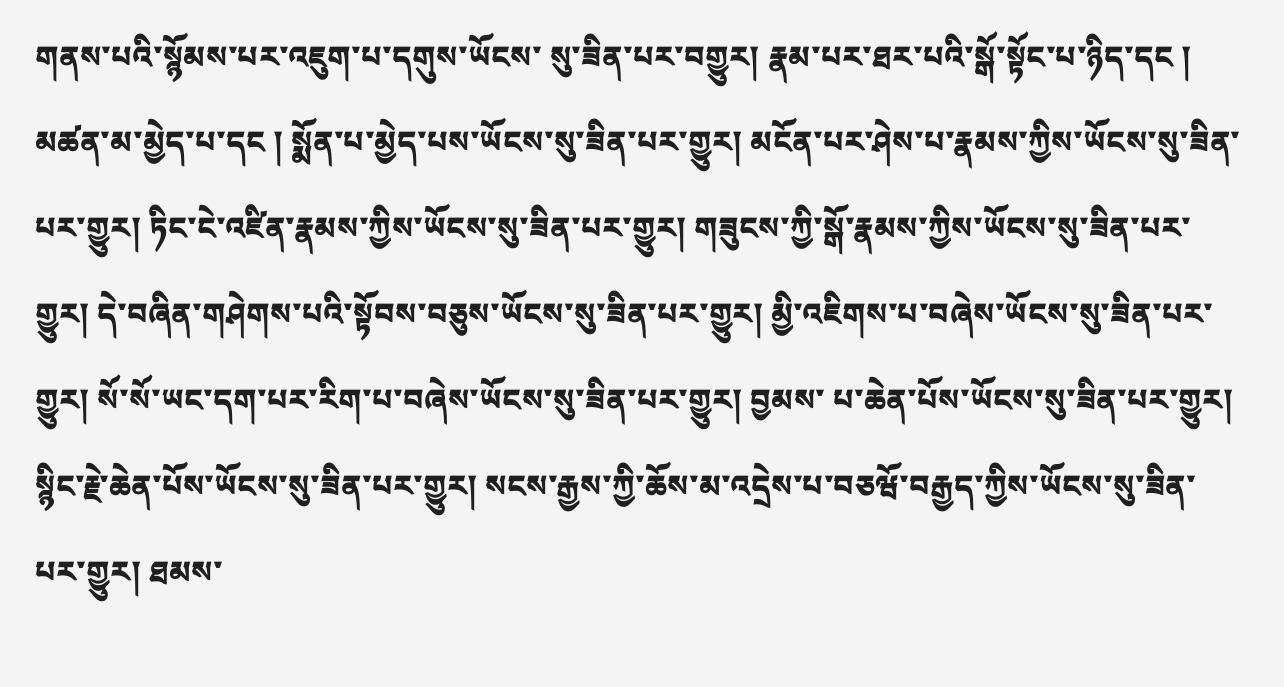གནས་པའི་སྙོམས་པར་འཇུག་པ་དགུས་ཡོངས་ སུ་ཟིན་པར་བགྱུར། རྣམ་པར་ཐར་པའི་སྒོ་སྟོང་པ་ཉིད་དང ། མཚན་མ་མྱེད་པ་དང ། སྨོན་པ་མྱེད་པས་ཡོངས་སུ་ཟིན་པར་གྱུར། མངོན་པར་ཤེས་པ་རྣམས་ཀྱིས་ཡོངས་སུ་ཟིན་པར་གྱུར། ཏིང་ངེ་འཛིན་རྣམས་ཀྱིས་ཡོངས་སུ་ཟིན་པར་གྱུར། གཟུངས་ཀྱི་སྒོ་རྣམས་ཀྱིས་ཡོངས་སུ་ཟིན་པར་གྱུར། དེ་བཞིན་གཤེགས་པའི་སྟོབས་བཅུས་ཡོངས་སུ་ཟིན་པར་གྱུར། མྱི་འཇིགས་པ་བཞེས་ཡོངས་སུ་ཟིན་པར་གྱུར། སོ་སོ་ཡང་དག་པར་རིག་པ་བཞེས་ཡོངས་སུ་ཟིན་པར་གྱུར། བྱམས་ པ་ཆེན་པོས་ཡོངས་སུ་ཟིན་པར་གྱུར། སྙིང་རྗེ་ཆེན་པོས་ཡོངས་སུ་ཟིན་པར་གྱུར། སངས་རྒྱས་ཀྱི་ཆོས་མ་འདྲེས་པ་བཅཝོ་བརྒྱད་ཀྱིས་ཡོངས་སུ་ཟིན་པར་གྱུར། ཐམས་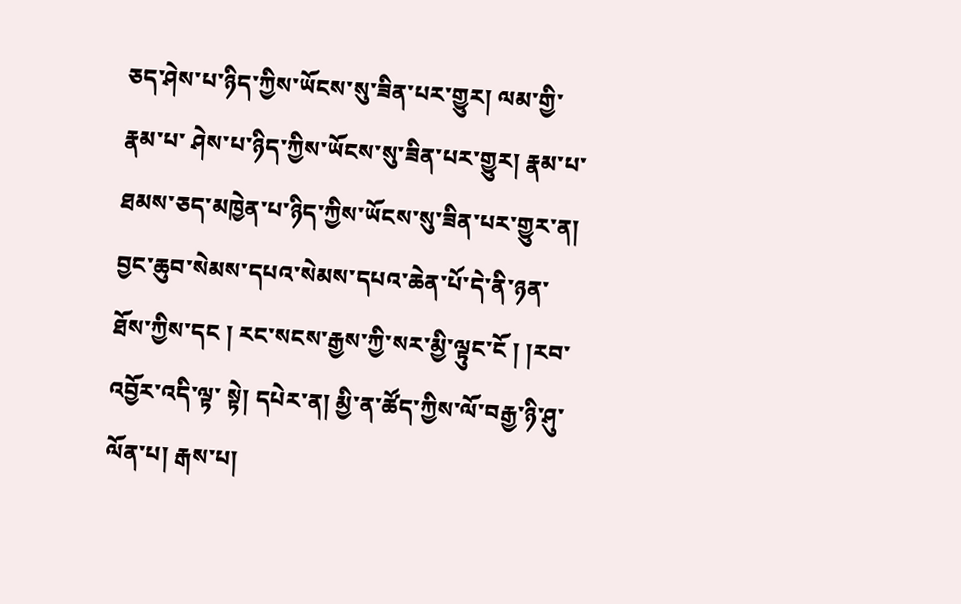ཅད་ཤེས་པ་ཉིད་ཀྱིས་ཡོངས་སུ་ཟིན་པར་གྱུར། ལམ་གྱི་རྣམ་པ་ ཤེས་པ་ཉིད་ཀྱིས་ཡོངས་སུ་ཟིན་པར་གྱུར། རྣམ་པ་ཐམས་ཅད་མཁྱེན་པ་ཉིད་ཀྱིས་ཡོངས་སུ་ཟིན་པར་གྱུར་ན། བྱང་ཆུབ་སེམས་དཔའ་སེམས་དཔའ་ཆེན་པོ་དེ་ནི་ཉན་ཐོས་ཀྱིས་དང ། རང་སངས་རྒྱས་ཀྱི་སར་མྱི་ལྟུང་ངོ ། །རབ་འབྱོར་འདི་ལྟ་ སྟེ། དཔེར་ན། མྱི་ན་ཚོད་ཀྱིས་ལོ་བརྒྱ་ཉི་ཤུ་ལོན་པ། རྒས་པ།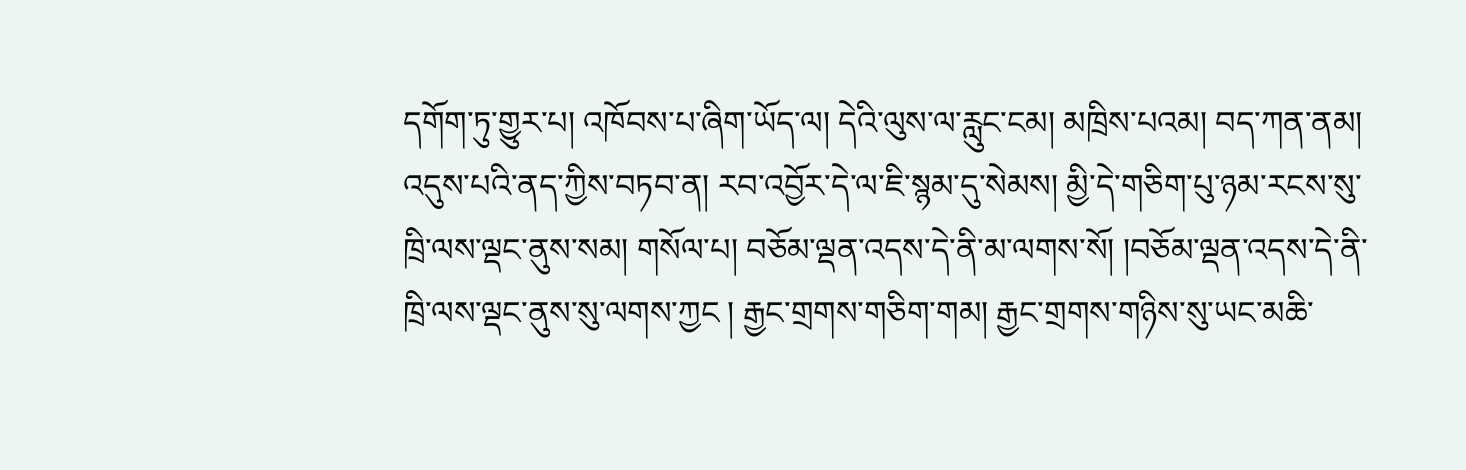དགོག་ཏུ་གྱུར་པ། འཁོབས་པ་ཞིག་ཡོད་ལ། དེའི་ལུས་ལ་རླུང་ངམ། མཁྲིས་པའམ། བད་ཀན་ནམ། འདུས་པའི་ནད་ཀྱིས་བཏབ་ན། རབ་འབྱོར་དེ་ལ་ཇི་སྙམ་དུ་སེམས། མྱི་དེ་གཅིག་པུ་ཉམ་རངས་སུ་ཁྲི་ལས་ལྡང་ནུས་སམ། གསོལ་པ། བཅོམ་ལྡན་འདས་དེ་ནི་མ་ལགས་སོ། །བཅོམ་ལྡན་འདས་དེ་ནི་ཁྲི་ལས་ལྡང་ནུས་སུ་ལགས་ཀྱང ། རྒྱང་གྲགས་གཅིག་གམ། རྒྱང་གྲགས་གཉིས་སུ་ཡང་མཆི་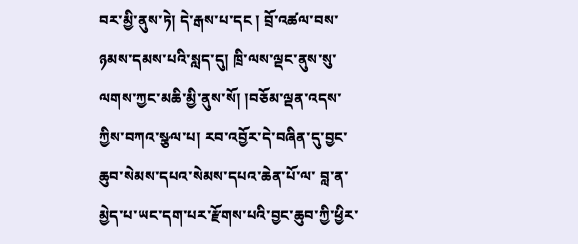བར་མྱི་ནུས་ཏེ། དེ་རྒས་པ་དང ། བྲོ་འཚལ་བས་ཉམས་དམས་པའི་སླད་དུ། ཁྲི་ལས་ལྡང་ནུས་སུ་ལགས་ཀྱང་མཆི་མྱི་ནུས་སོ། །བཅོམ་ལྡན་འདས་ཀྱིས་བཀའ་སྩལ་པ། རབ་འབྱོར་དེ་བཞིན་དུ་བྱང་ཆུབ་སེམས་དཔའ་སེམས་དཔའ་ཆེན་པོ་ལ་ བླ་ན་མྱེད་པ་ཡང་དག་པར་རྫོགས་པའི་བྱང་ཆུབ་ཀྱི་ཕྱིར་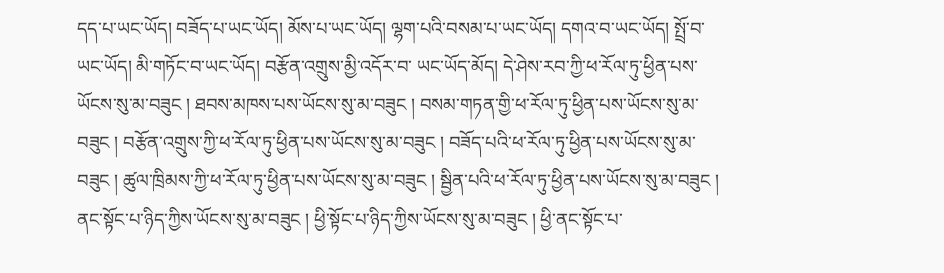དད་པ་ཡང་ཡོད། བཟོད་པ་ཡང་ཡོད། མོས་པ་ཡང་ཡོད། ལྷག་པའི་བསམ་པ་ཡང་ཡོད། དགའ་བ་ཡང་ཡོད། སྤྲོ་བ་ཡང་ཡོད། མི་གཏོང་བ་ཡང་ཡོད། བརྩོན་འགྲུས་མྱི་འདོར་བ་ ཡང་ཡོད་མོད། དེ་ཤེས་རབ་ཀྱི་ཕ་རོལ་ཏུ་ཕྱིན་པས་ཡོངས་སུ་མ་བཟུང ། ཐབས་མཁས་པས་ཡོངས་སུ་མ་བཟུང ། བསམ་གཏན་གྱི་ཕ་རོལ་ཏུ་ཕྱིན་པས་ཡོངས་སུ་མ་བཟུང ། བརྩོན་འགྲུས་ཀྱི་ཕ་རོལ་ཏུ་ཕྱིན་པས་ཡོངས་སུ་མ་བཟུང ། བཟོད་པའི་ཕ་རོལ་ཏུ་ཕྱིན་པས་ཡོངས་སུ་མ་བཟུང ། ཚུལ་ཁྲིམས་ཀྱི་ཕ་རོལ་ཏུ་ཕྱིན་པས་ཡོངས་སུ་མ་བཟུང ། སྦྱིན་པའི་ཕ་རོལ་ཏུ་ཕྱིན་པས་ཡོངས་སུ་མ་བཟུང ། ནང་སྟོང་པ་ཉིད་ཀྱིས་ཡོངས་སུ་མ་བཟུང ། ཕྱི་སྟོང་པ་ཉིད་ཀྱིས་ཡོངས་སུ་མ་བཟུང ། ཕྱི་ནང་སྟོང་པ་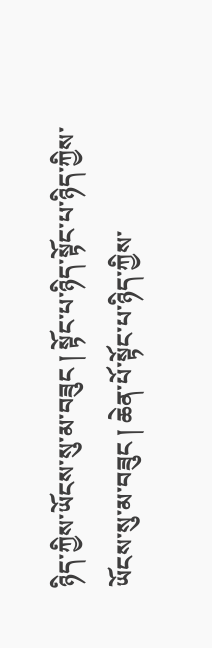ཉིད་ཀྱིས་ཡོངས་སུ་མ་བཟུང ། སྟོང་པ་ཉིད་སྟོང་པ་ཉིད་ཀྱིས་ཡོངས་སུ་མ་བཟུང ། ཆེན་པོ་སྟོང་པ་ཉིད་ཀྱིས་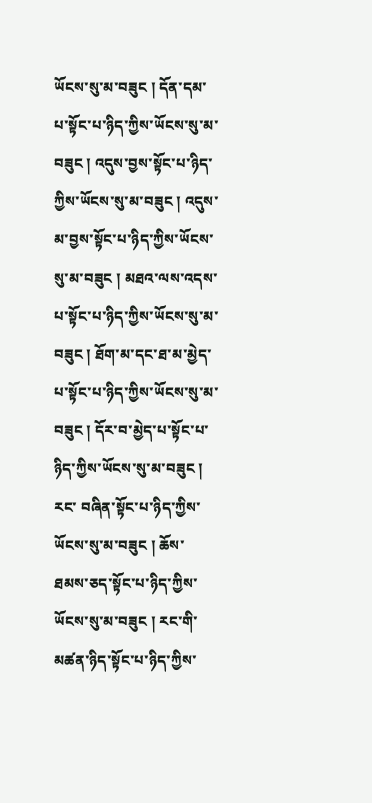ཡོངས་སུ་མ་བཟུང ། དོན་དམ་པ་སྟོང་པ་ཉིད་ཀྱིས་ཡོངས་སུ་མ་བཟུང ། འདུས་བྱས་སྟོང་པ་ཉིད་ཀྱིས་ཡོངས་སུ་མ་བཟུང ། འདུས་མ་བྱས་སྟོང་པ་ཉིད་ཀྱིས་ཡོངས་སུ་མ་བཟུང ། མཐའ་ལས་འདས་པ་སྟོང་པ་ཉིད་ཀྱིས་ཡོངས་སུ་མ་བཟུང ། ཐོག་མ་དང་ཐ་མ་མྱེད་པ་སྟོང་པ་ཉིད་ཀྱིས་ཡོངས་སུ་མ་བཟུང ། དོར་བ་མྱེད་པ་སྟོང་པ་ཉིད་ཀྱིས་ཡོངས་སུ་མ་བཟུང ། རང་ བཞིན་སྟོང་པ་ཉིད་ཀྱིས་ཡོངས་སུ་མ་བཟུང ། ཆོས་ཐམས་ཅད་སྟོང་པ་ཉིད་ཀྱིས་ཡོངས་སུ་མ་བཟུང ། རང་གི་མཚན་ཉིད་སྟོང་པ་ཉིད་ཀྱིས་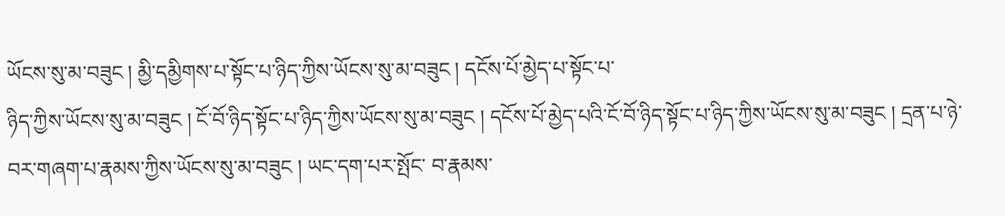ཡོངས་སུ་མ་བཟུང ། མྱི་དམྱིགས་པ་སྟོང་པ་ཉིད་ཀྱིས་ཡོངས་སུ་མ་བཟུང ། དངོས་པོ་མྱེད་པ་སྟོང་པ་
ཉིད་ཀྱིས་ཡོངས་སུ་མ་བཟུང ། ངོ་བོ་ཉིད་སྟོང་པ་ཉིད་ཀྱིས་ཡོངས་སུ་མ་བཟུང ། དངོས་པོ་མྱེད་པའི་ངོ་བོ་ཉིད་སྟོང་པ་ཉིད་ཀྱིས་ཡོངས་སུ་མ་བཟུང ། དྲན་པ་ཉེ་བར་གཞག་པ་རྣམས་ཀྱིས་ཡོངས་སུ་མ་བཟུང ། ཡང་དག་པར་སྤོང་ བ་རྣམས་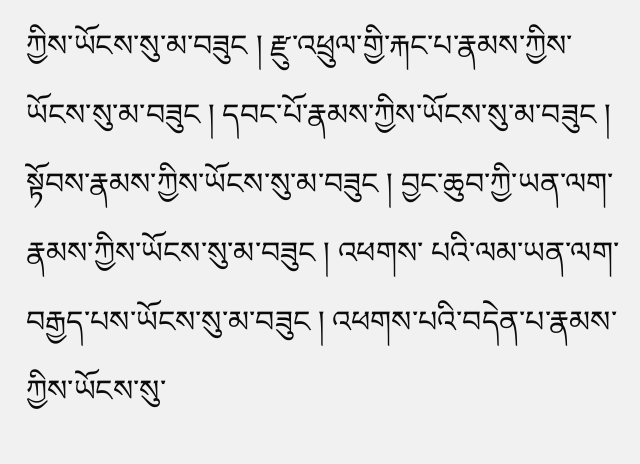ཀྱིས་ཡོངས་སུ་མ་བཟུང ། རྫུ་འཕྲུལ་གྱི་རྐང་པ་རྣམས་ཀྱིས་ཡོངས་སུ་མ་བཟུང ། དབང་པོ་རྣམས་ཀྱིས་ཡོངས་སུ་མ་བཟུང ། སྟོབས་རྣམས་ཀྱིས་ཡོངས་སུ་མ་བཟུང ། བྱང་ཆུབ་ཀྱི་ཡན་ལག་རྣམས་ཀྱིས་ཡོངས་སུ་མ་བཟུང ། འཕགས་ པའི་ལམ་ཡན་ལག་བརྒྱད་པས་ཡོངས་སུ་མ་བཟུང ། འཕགས་པའི་བདེན་པ་རྣམས་ཀྱིས་ཡོངས་སུ་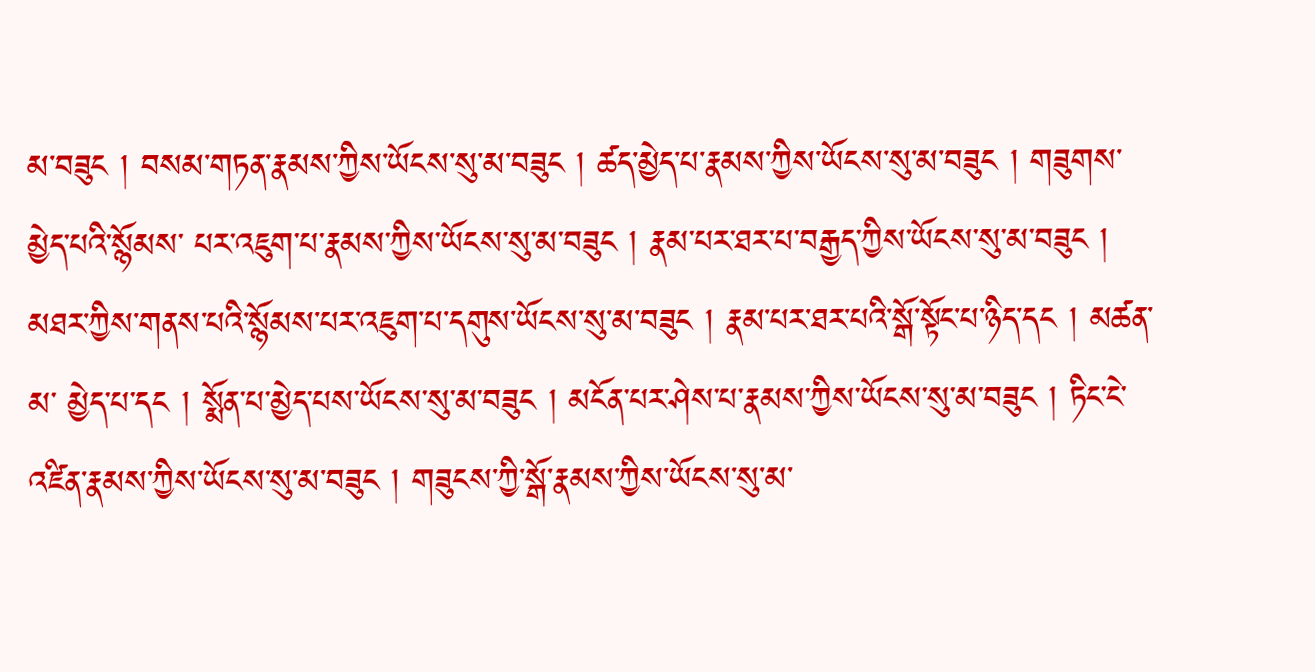མ་བཟུང ། བསམ་གཏན་རྣམས་ཀྱིས་ཡོངས་སུ་མ་བཟུང ། ཚད་མྱེད་པ་རྣམས་ཀྱིས་ཡོངས་སུ་མ་བཟུང ། གཟུགས་མྱེད་པའི་སྙོམས་ པར་འཇུག་པ་རྣམས་ཀྱིས་ཡོངས་སུ་མ་བཟུང ། རྣམ་པར་ཐར་པ་བརྒྱད་ཀྱིས་ཡོངས་སུ་མ་བཟུང ། མཐར་ཀྱིས་གནས་པའི་སྙོམས་པར་འཇུག་པ་དགུས་ཡོངས་སུ་མ་བཟུང ། རྣམ་པར་ཐར་པའི་སྒོ་སྟོང་པ་ཉིད་དང ། མཚན་མ་ མྱེད་པ་དང ། སྨོན་པ་མྱེད་པས་ཡོངས་སུ་མ་བཟུང ། མངོན་པར་ཤེས་པ་རྣམས་ཀྱིས་ཡོངས་སུ་མ་བཟུང ། ཏིང་ངེ་འཛིན་རྣམས་ཀྱིས་ཡོངས་སུ་མ་བཟུང ། གཟུངས་ཀྱི་སྒོ་རྣམས་ཀྱིས་ཡོངས་སུ་མ་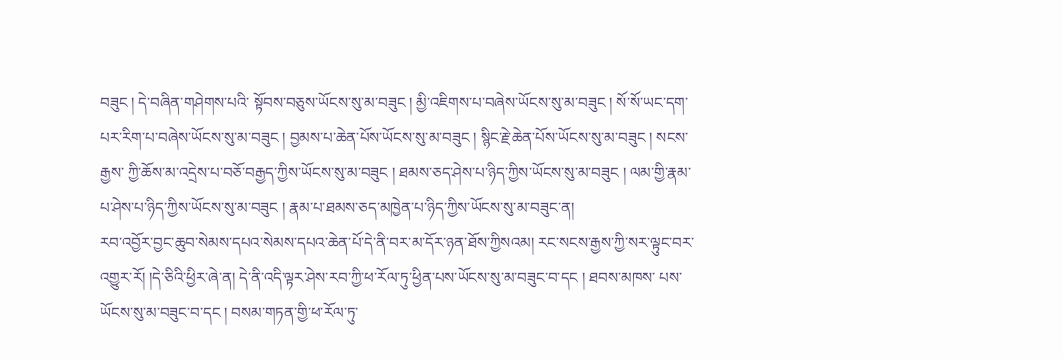བཟུང ། དེ་བཞིན་གཤེགས་པའི་ སྟོབས་བཅུས་ཡོངས་སུ་མ་བཟུང ། མྱི་འཇིགས་པ་བཞེས་ཡོངས་སུ་མ་བཟུང ། སོ་སོ་ཡང་དག་པར་རིག་པ་བཞེས་ཡོངས་སུ་མ་བཟུང ། བྱམས་པ་ཆེན་པོས་ཡོངས་སུ་མ་བཟུང ། སྙིང་རྗེ་ཆེན་པོས་ཡོངས་སུ་མ་བཟུང ། སངས་རྒྱས་ ཀྱི་ཆོས་མ་འདྲེས་པ་བཅོ་བརྒྱད་ཀྱིས་ཡོངས་སུ་མ་བཟུང ། ཐམས་ཅད་ཤེས་པ་ཉིད་ཀྱིས་ཡོངས་སུ་མ་བཟུང ། ལམ་གྱི་རྣམ་པ་ཤེས་པ་ཉིད་ཀྱིས་ཡོངས་སུ་མ་བཟུང ། རྣམ་པ་ཐམས་ཅད་མཁྱེན་པ་ཉིད་ཀྱིས་ཡོངས་སུ་མ་བཟུང་ན།
རབ་འབྱོར་བྱང་ཆུབ་སེམས་དཔའ་སེམས་དཔའ་ཆེན་པོ་དེ་ནི་བར་མ་དོར་ཉན་ཐོས་ཀྱིསའམ། རང་སངས་རྒྱས་ཀྱི་སར་ལྟུང་བར་འགྱུར་རོ། །དེ་ཅིའི་ཕྱིར་ཞེ་ན། དེ་ནི་འདི་ལྟར་ཤེས་རབ་ཀྱི་ཕ་རོལ་ཏུ་ཕྱིན་པས་ཡོངས་སུ་མ་བཟུང་བ་དང ། ཐབས་མཁས་ པས་ཡོངས་སུ་མ་བཟུང་བ་དང ། བསམ་གཏན་གྱི་ཕ་རོལ་ཏུ་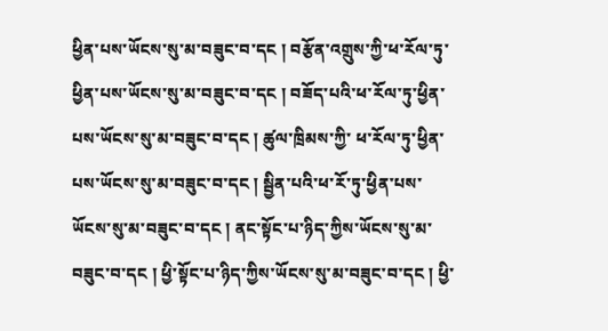ཕྱིན་པས་ཡོངས་སུ་མ་བཟུང་བ་དང ། བརྩོན་འགྲུས་ཀྱི་ཕ་རོལ་ཏུ་ཕྱིན་པས་ཡོངས་སུ་མ་བཟུང་བ་དང ། བཟོད་པའི་ཕ་རོལ་ཏུ་ཕྱིན་པས་ཡོངས་སུ་མ་བཟུང་བ་དང ། ཚུལ་ཁྲིམས་ཀྱི་ ཕ་རོལ་ཏུ་ཕྱིན་པས་ཡོངས་སུ་མ་བཟུང་བ་དང ། སྦྱིན་པའི་ཕ་རོ་ཏུ་ཕྱིན་པས་ཡོངས་སུ་མ་བཟུང་བ་དང ། ནང་སྟོང་པ་ཉིད་ཀྱིས་ཡོངས་སུ་མ་བཟུང་བ་དང ། ཕྱི་སྟོང་པ་ཉིད་ཀྱིས་ཡོངས་སུ་མ་བཟུང་བ་དང ། ཕྱི་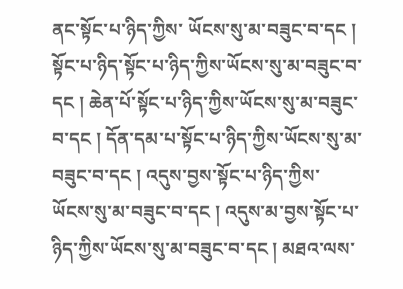ནང་སྟོང་པ་ཉིད་ཀྱིས་ ཡོངས་སུ་མ་བཟུང་བ་དང ། སྟོང་པ་ཉིད་སྟོང་པ་ཉིད་ཀྱིས་ཡོངས་སུ་མ་བཟུང་བ་དང ། ཆེན་པོ་སྟོང་པ་ཉིད་ཀྱིས་ཡོངས་སུ་མ་བཟུང་བ་དང ། དོན་དམ་པ་སྟོང་པ་ཉིད་ཀྱིས་ཡོངས་སུ་མ་བཟུང་བ་དང ། འདུས་བྱས་སྟོང་པ་ཉིད་ཀྱིས་ ཡོངས་སུ་མ་བཟུང་བ་དང ། འདུས་མ་བྱས་སྟོང་པ་ཉིད་ཀྱིས་ཡོངས་སུ་མ་བཟུང་བ་དང ། མཐའ་ལས་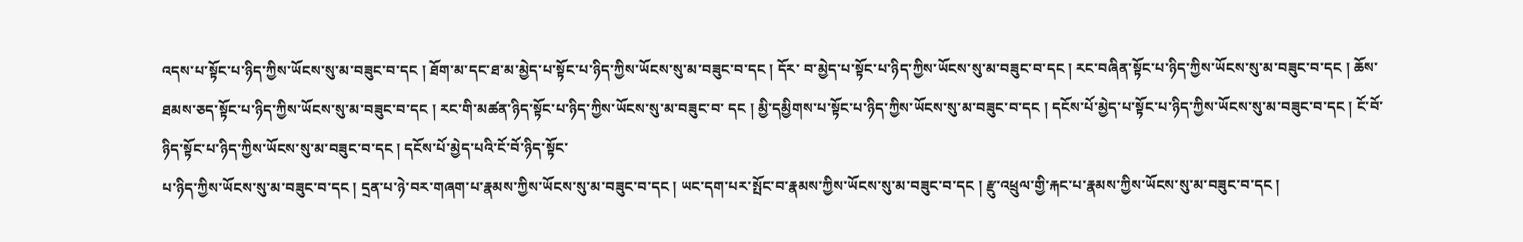འདས་པ་སྟོང་པ་ཉིད་ཀྱིས་ཡོངས་སུ་མ་བཟུང་བ་དང ། ཐོག་མ་དང་ཐ་མ་མྱེད་པ་སྟོང་པ་ཉིད་ཀྱིས་ཡོངས་སུ་མ་བཟུང་བ་དང ། དོར་ བ་མྱེད་པ་སྟོང་པ་ཉིད་ཀྱིས་ཡོངས་སུ་མ་བཟུང་བ་དང ། རང་བཞིན་སྟོང་པ་ཉིད་ཀྱིས་ཡོངས་སུ་མ་བཟུང་བ་དང ། ཆོས་ཐམས་ཅད་སྟོང་པ་ཉིད་ཀྱིས་ཡོངས་སུ་མ་བཟུང་བ་དང ། རང་གི་མཚན་ཉིད་སྟོང་པ་ཉིད་ཀྱིས་ཡོངས་སུ་མ་བཟུང་བ་ དང ། མྱི་དམྱིགས་པ་སྟོང་པ་ཉིད་ཀྱིས་ཡོངས་སུ་མ་བཟུང་བ་དང ། དངོས་པོ་མྱེད་པ་སྟོང་པ་ཉིད་ཀྱིས་ཡོངས་སུ་མ་བཟུང་བ་དང ། ངོ་བོ་ཉིད་སྟོང་པ་ཉིད་ཀྱིས་ཡོངས་སུ་མ་བཟུང་བ་དང ། དངོས་པོ་མྱེད་པའི་ངོ་བོ་ཉིད་སྟོང་
པ་ཉིད་ཀྱིས་ཡོངས་སུ་མ་བཟུང་བ་དང ། དྲན་པ་ཉེ་བར་གཞག་པ་རྣམས་ཀྱིས་ཡོངས་སུ་མ་བཟུང་བ་དང ། ཡང་དག་པར་སྤོང་བ་རྣམས་ཀྱིས་ཡོངས་སུ་མ་བཟུང་བ་དང ། རྫུ་འཕྲུལ་གྱི་རྐང་པ་རྣམས་ཀྱིས་ཡོངས་སུ་མ་བཟུང་བ་དང །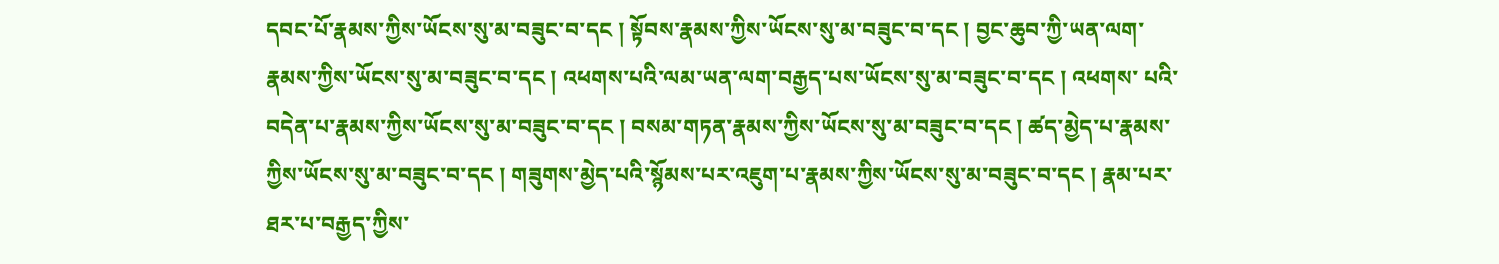དབང་པོ་རྣམས་ཀྱིས་ཡོངས་སུ་མ་བཟུང་བ་དང ། སྟོབས་རྣམས་ཀྱིས་ཡོངས་སུ་མ་བཟུང་བ་དང ། བྱང་ཆུབ་ཀྱི་ཡན་ལག་རྣམས་ཀྱིས་ཡོངས་སུ་མ་བཟུང་བ་དང ། འཕགས་པའི་ལམ་ཡན་ལག་བརྒྱད་པས་ཡོངས་སུ་མ་བཟུང་བ་དང ། འཕགས་ པའི་བདེན་པ་རྣམས་ཀྱིས་ཡོངས་སུ་མ་བཟུང་བ་དང ། བསམ་གཏན་རྣམས་ཀྱིས་ཡོངས་སུ་མ་བཟུང་བ་དང ། ཚད་མྱེད་པ་རྣམས་ཀྱིས་ཡོངས་སུ་མ་བཟུང་བ་དང ། གཟུགས་མྱེད་པའི་སྙོམས་པར་འཇུག་པ་རྣམས་ཀྱིས་ཡོངས་སུ་མ་བཟུང་བ་དང ། རྣམ་པར་ཐར་པ་བརྒྱད་ཀྱིས་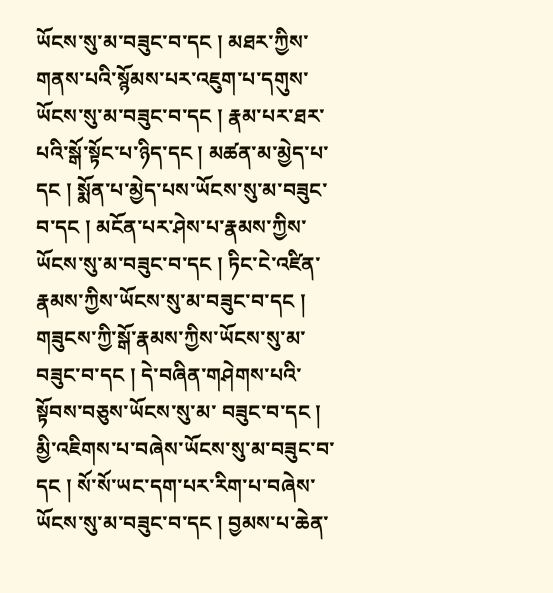ཡོངས་སུ་མ་བཟུང་བ་དང ། མཐར་ཀྱིས་གནས་པའི་སྙོམས་པར་འཇུག་པ་དགུས་ཡོངས་སུ་མ་བཟུང་བ་དང ། རྣམ་པར་ཐར་པའི་སྒོ་སྟོང་པ་ཉིད་དང ། མཚན་མ་མྱེད་པ་དང ། སྨོན་པ་མྱེད་པས་ཡོངས་སུ་མ་བཟུང་ བ་དང ། མངོན་པར་ཤེས་པ་རྣམས་ཀྱིས་ཡོངས་སུ་མ་བཟུང་བ་དང ། ཏིང་ངེ་འཛིན་རྣམས་ཀྱིས་ཡོངས་སུ་མ་བཟུང་བ་དང ། གཟུངས་ཀྱི་སྒོ་རྣམས་ཀྱིས་ཡོངས་སུ་མ་བཟུང་བ་དང ། དེ་བཞིན་གཤེགས་པའི་སྟོབས་བཅུས་ཡོངས་སུ་མ་ བཟུང་བ་དང ། མྱི་འཇིགས་པ་བཞེས་ཡོངས་སུ་མ་བཟུང་བ་དང ། སོ་སོ་ཡང་དག་པར་རིག་པ་བཞེས་ཡོངས་སུ་མ་བཟུང་བ་དང ། བྱམས་པ་ཆེན་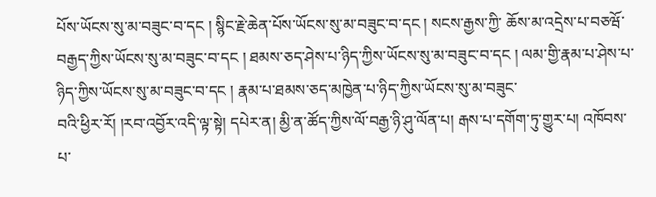པོས་ཡོངས་སུ་མ་བཟུང་བ་དང ། སྙིང་རྗེ་ཆེན་པོས་ཡོངས་སུ་མ་བཟུང་བ་དང ། སངས་རྒྱས་ཀྱི་ ཆོས་མ་འདྲེས་པ་བཅཝོ་བརྒྱད་ཀྱིས་ཡོངས་སུ་མ་བཟུང་བ་དང ། ཐམས་ཅད་ཤེས་པ་ཉིད་ཀྱིས་ཡོངས་སུ་མ་བཟུང་བ་དང ། ལམ་གྱི་རྣམ་པ་ཤེས་པ་ཉིད་ཀྱིས་ཡོངས་སུ་མ་བཟུང་བ་དང ། རྣམ་པ་ཐམས་ཅད་མཁྱེན་པ་ཉིད་ཀྱིས་ཡོངས་སུ་མ་བཟུང་
བའི་ཕྱིར་རོ། །རབ་འབྱོར་འདི་ལྟ་སྟེ། དཔེར་ན། མྱི་ན་ཚོད་ཀྱིས་ལོ་བརྒྱ་ཉི་ཤུ་ལོན་པ། རྒས་པ་དགོག་ཏུ་གྱུར་པ། འཁོབས་པ་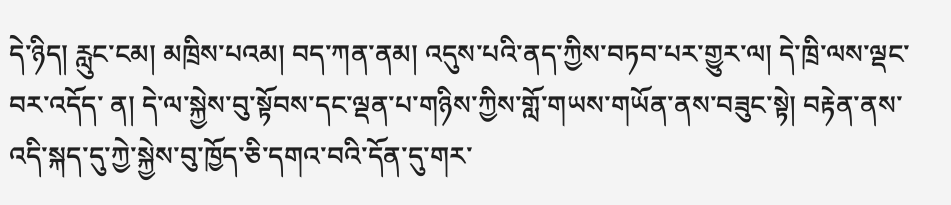དེ་ཉིད། རླུང་ངམ། མཁྲིས་པའམ། བད་ཀན་ནམ། འདུས་པའི་ནད་ཀྱིས་བཏབ་པར་གྱུར་ལ། དེ་ཁྲི་ལས་ལྡང་བར་འདོད་ ན། དེ་ལ་སྐྱེས་བུ་སྟོབས་དང་ལྡན་པ་གཉིས་ཀྱིས་གློ་གཡས་གཡོན་ནས་བཟུང་སྟེ། བརྟེན་ནས་འདི་སྐད་དུ་ཀྱེ་སྐྱེས་བུ་ཁྱོད་ཅི་དགའ་བའི་དོན་དུ་གར་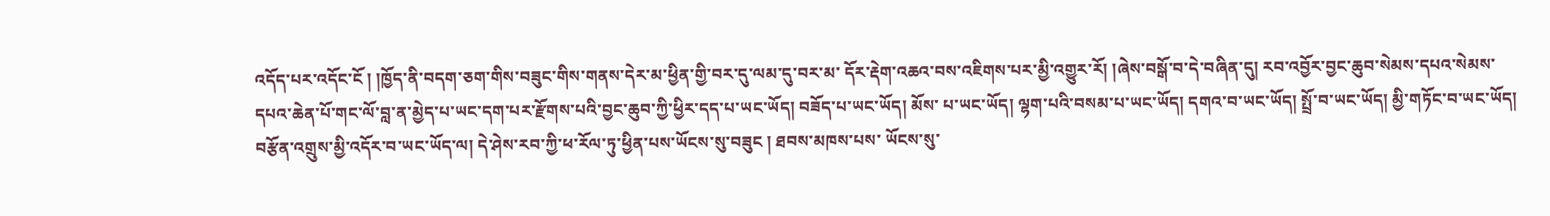འདོད་པར་འདོང་ངོ ། །ཁྱོད་ནི་བདག་ཅག་གིས་བཟུང་གིས་གནས་དེར་མ་ཕྱིན་གྱི་བར་དུ་ལམ་དུ་བར་མ་ དོར་རྡེག་འཆའ་བས་འཇིགས་པར་མྱི་འགྱུར་རོ། །ཞེས་བསྒོ་བ་དེ་བཞིན་དུ། རབ་འབྱོར་བྱང་ཆུབ་སེམས་དཔའ་སེམས་དཔའ་ཆེན་པོ་གང་ལོ་བླ་ན་མྱེད་པ་ཡང་དག་པར་རྫོགས་པའི་བྱང་ཆུབ་ཀྱི་ཕྱིར་དད་པ་ཡང་ཡོད། བཟོད་པ་ཡང་ཡོད། མོས་ པ་ཡང་ཡོད། ལྷག་པའི་བསམ་པ་ཡང་ཡོད། དགའ་བ་ཡང་ཡོད། སྤྲོ་བ་ཡང་ཡོད། མྱི་གཏོང་བ་ཡང་ཡོད། བརྩོན་འགྲུས་མྱི་འདོར་བ་ཡང་ཡོད་ལ། དེ་ཤེས་རབ་ཀྱི་ཕ་རོལ་ཏུ་ཕྱིན་པས་ཡོངས་སུ་བཟུང ། ཐབས་མཁས་པས་ ཡོངས་སུ་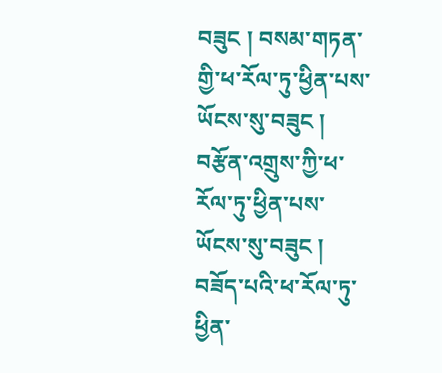བཟུང ། བསམ་གཏན་གྱི་ཕ་རོལ་ཏུ་ཕྱིན་པས་ཡོངས་སུ་བཟུང ། བརྩོན་འགྲུས་ཀྱི་ཕ་རོལ་ཏུ་ཕྱིན་པས་ཡོངས་སུ་བཟུང ། བཟོད་པའི་ཕ་རོལ་ཏུ་ཕྱིན་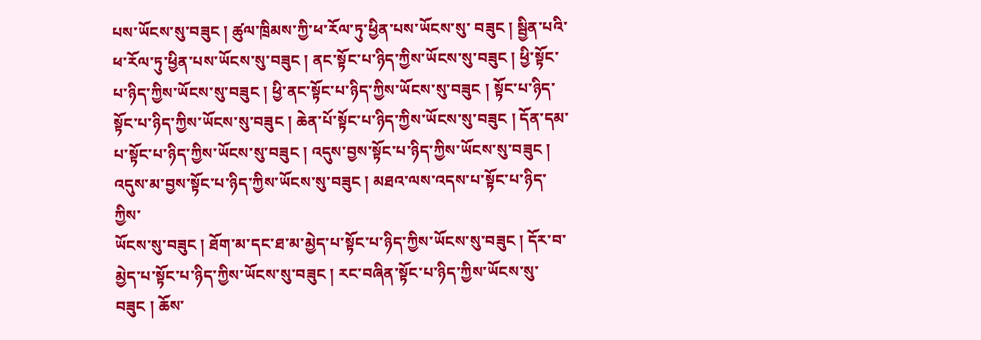པས་ཡོངས་སུ་བཟུང ། ཚུལ་ཁྲིམས་ཀྱི་ཕ་རོལ་ཏུ་ཕྱིན་པས་ཡོངས་སུ་ བཟུང ། སྦྱིན་པའི་ཕ་རོལ་ཏུ་ཕྱིན་པས་ཡོངས་སུ་བཟུང ། ནང་སྟོང་པ་ཉིད་ཀྱིས་ཡོངས་སུ་བཟུང ། ཕྱི་སྟོང་པ་ཉིད་ཀྱིས་ཡོངས་སུ་བཟུང ། ཕྱི་ནང་སྟོང་པ་ཉིད་ཀྱིས་ཡོངས་སུ་བཟུང ། སྟོང་པ་ཉིད་སྟོང་པ་ཉིད་ཀྱིས་ཡོངས་སུ་བཟུང ། ཆེན་པོ་སྟོང་པ་ཉིད་ཀྱིས་ཡོངས་སུ་བཟུང ། དོན་དམ་པ་སྟོང་པ་ཉིད་ཀྱིས་ཡོངས་སུ་བཟུང ། འདུས་བྱས་སྟོང་པ་ཉིད་ཀྱིས་ཡོངས་སུ་བཟུང ། འདུས་མ་བྱས་སྟོང་པ་ཉིད་ཀྱིས་ཡོངས་སུ་བཟུང ། མཐའ་ལས་འདས་པ་སྟོང་པ་ཉིད་ཀྱིས་
ཡོངས་སུ་བཟུང ། ཐོག་མ་དང་ཐ་མ་མྱེད་པ་སྟོང་པ་ཉིད་ཀྱིས་ཡོངས་སུ་བཟུང ། དོར་བ་མྱེད་པ་སྟོང་པ་ཉིད་ཀྱིས་ཡོངས་སུ་བཟུང ། རང་བཞིན་སྟོང་པ་ཉིད་ཀྱིས་ཡོངས་སུ་བཟུང ། ཆོས་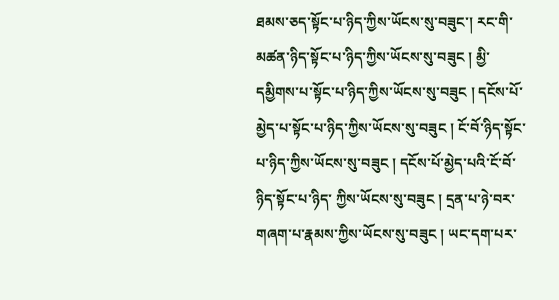ཐམས་ཅད་སྟོང་པ་ཉིད་ཀྱིས་ཡོངས་སུ་བཟུང་། རང་གི་མཚན་ཉིད་སྟོང་པ་ཉིད་ཀྱིས་ཡོངས་སུ་བཟུང ། མྱི་དམྱིགས་པ་སྟོང་པ་ཉིད་ཀྱིས་ཡོངས་སུ་བཟུང ། དངོས་པོ་མྱེད་པ་སྟོང་པ་ཉིད་ཀྱིས་ཡོངས་སུ་བཟུང ། ངོ་བོ་ཉིད་སྟོང་པ་ཉིད་ཀྱིས་ཡོངས་སུ་བཟུང ། དངོས་པོ་མྱེད་པའི་ངོ་བོ་ཉིད་སྟོང་པ་ཉིད་ ཀྱིས་ཡོངས་སུ་བཟུང ། དྲན་པ་ཉེ་བར་གཞག་པ་རྣམས་ཀྱིས་ཡོངས་སུ་བཟུང ། ཡང་དག་པར་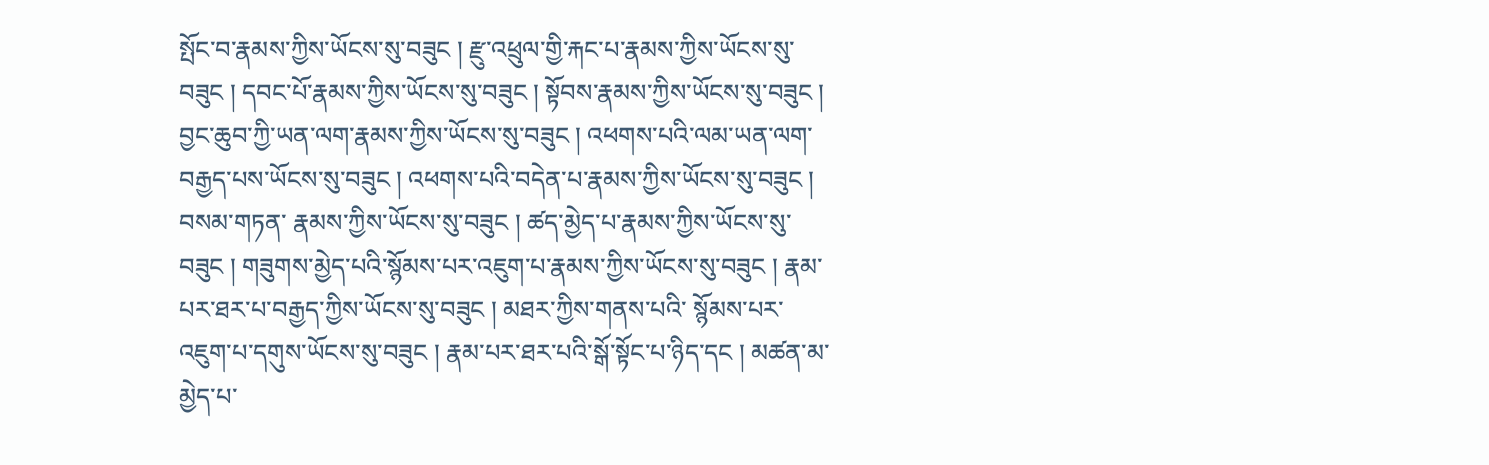སྤོང་བ་རྣམས་ཀྱིས་ཡོངས་སུ་བཟུང ། རྫུ་འཕྲུལ་གྱི་རྐང་པ་རྣམས་ཀྱིས་ཡོངས་སུ་བཟུང ། དབང་པོ་རྣམས་ཀྱིས་ཡོངས་སུ་བཟུང ། སྟོབས་རྣམས་ཀྱིས་ཡོངས་སུ་བཟུང ། བྱང་ཆུབ་ཀྱི་ཡན་ལག་རྣམས་ཀྱིས་ཡོངས་སུ་བཟུང ། འཕགས་པའི་ལམ་ཡན་ལག་བརྒྱད་པས་ཡོངས་སུ་བཟུང ། འཕགས་པའི་བདེན་པ་རྣམས་ཀྱིས་ཡོངས་སུ་བཟུང ། བསམ་གཏན་ རྣམས་ཀྱིས་ཡོངས་སུ་བཟུང ། ཚད་མྱེད་པ་རྣམས་ཀྱིས་ཡོངས་སུ་བཟུང ། གཟུགས་མྱེད་པའི་སྙོམས་པར་འཇུག་པ་རྣམས་ཀྱིས་ཡོངས་སུ་བཟུང ། རྣམ་པར་ཐར་པ་བརྒྱད་ཀྱིས་ཡོངས་སུ་བཟུང ། མཐར་ཀྱིས་གནས་པའི་ སྙོམས་པར་འཇུག་པ་དགུས་ཡོངས་སུ་བཟུང ། རྣམ་པར་ཐར་པའི་སྒོ་སྟོང་པ་ཉིད་དང ། མཚན་མ་མྱེད་པ་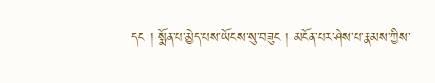དང ། སྨོན་པ་མྱེད་པས་ཡོངས་སུ་བཟུང ། མངོན་པར་ཤེས་པ་རྣམས་ཀྱིས་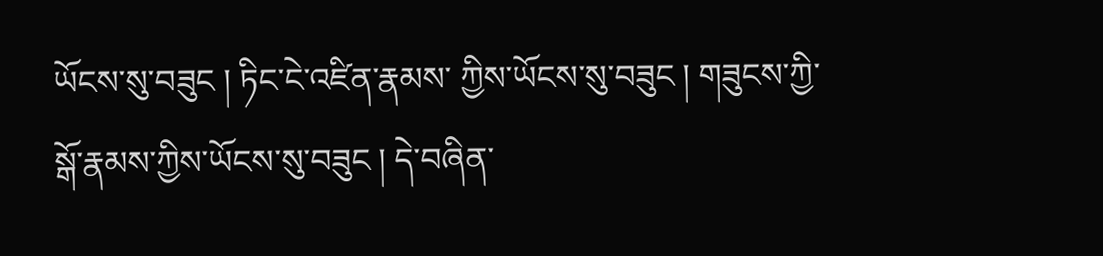ཡོངས་སུ་བཟུང ། ཏིང་ངེ་འཛིན་རྣམས་ ཀྱིས་ཡོངས་སུ་བཟུང ། གཟུངས་ཀྱི་སྒོ་རྣམས་ཀྱིས་ཡོངས་སུ་བཟུང ། དེ་བཞིན་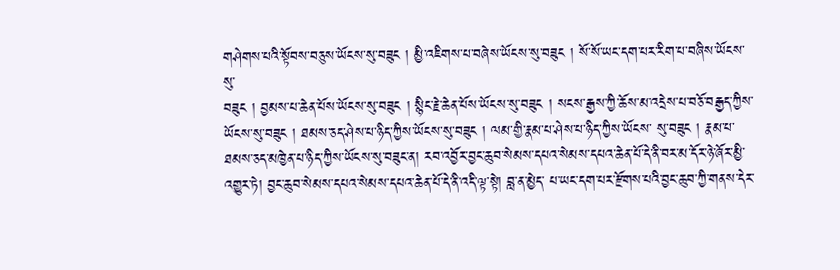གཤེགས་པའི་སྟོབས་བཅུས་ཡོངས་སུ་བཟུང ། མྱི་འཇིགས་པ་བཞེས་ཡོངས་སུ་བཟུང ། སོ་སོ་ཡང་དག་པར་རིག་པ་བཞིས་ཡོངས་སུ་
བཟུང ། བྱམས་པ་ཆེན་པོས་ཡོངས་སུ་བཟུང ། སྙིང་རྗེ་ཆེན་པོས་ཡོངས་སུ་བཟུང ། སངས་རྒྱས་ཀྱི་ཆོས་མ་འདྲེས་པ་བཅོ་བརྒྱད་ཀྱིས་ཡོངས་སུ་བཟུང ། ཐམས་ཅད་ཤེས་པ་ཉིད་ཀྱིས་ཡོངས་སུ་བཟུང ། ལམ་གྱི་རྣམ་པ་ཤེས་པ་ཉིད་ཀྱིས་ཡོངས་ སུ་བཟུང ། རྣམ་པ་ཐམས་ཅད་མཁྱེན་པ་ཉིད་ཀྱིས་ཡོངས་སུ་བཟུང་ན། རབ་འབྱོར་བྱང་ཆུབ་སེམས་དཔའ་སེམས་དཔའ་ཆེན་པོ་དེ་ནི་བར་མ་དོར་ཉེ་ཞོར་མྱི་འགྱུར་ཏེ། བྱང་ཆུབ་སེམས་དཔའ་སེམས་དཔའ་ཆེན་པོ་དེ་ནི་འདི་ལྟ་སྟེ། བླ་ན་མྱེད་ པ་ཡང་དག་པར་རྫོགས་པའི་བྱང་ཆུབ་ཀྱི་གནས་དེར་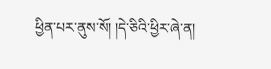ཕྱིན་པར་ནུས་སོ། །དེ་ཅིའི་ཕྱིར་ཞེ་ན།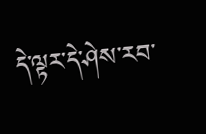དེ་ལྟར་དེ་ཤེས་རབ་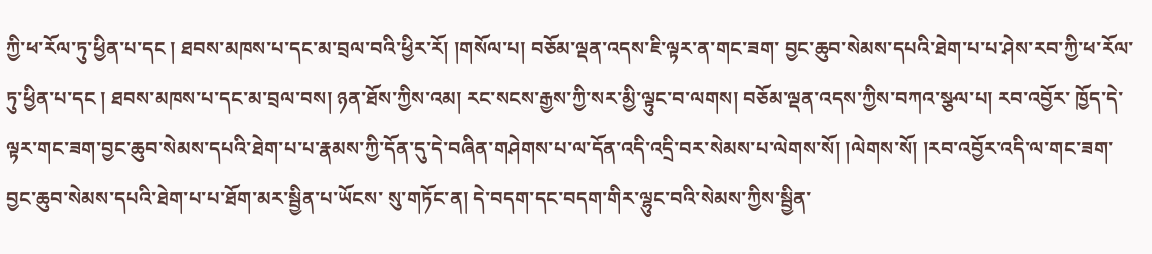ཀྱི་ཕ་རོལ་ཏུ་ཕྱིན་པ་དང ། ཐབས་མཁས་པ་དང་མ་བྲལ་བའི་ཕྱིར་རོ། །གསོལ་པ། བཅོམ་ལྡན་འདས་ཇི་ལྟར་ན་གང་ཟག་ བྱང་ཆུབ་སེམས་དཔའི་ཐེག་པ་པ་ཤེས་རབ་ཀྱི་ཕ་རོལ་ཏུ་ཕྱིན་པ་དང ། ཐབས་མཁས་པ་དང་མ་བྲལ་བས། ཉན་ཐོས་ཀྱིས་འམ། རང་སངས་རྒྱས་ཀྱི་སར་མྱི་ལྟུང་བ་ལགས། བཅོམ་ལྡན་འདས་ཀྱིས་བཀའ་སྩལ་པ། རབ་འབྱོར་ ཁྱོད་དེ་ལྟར་གང་ཟག་བྱང་ཆུབ་སེམས་དཔའི་ཐེག་པ་པ་རྣམས་ཀྱི་དོན་དུ་དེ་བཞིན་གཤེགས་པ་ལ་དོན་འདི་འདྲི་བར་སེམས་པ་ལེགས་སོ། །ལེགས་སོ། །རབ་འབྱོར་འདི་ལ་གང་ཟག་བྱང་ཆུབ་སེམས་དཔའི་ཐེག་པ་པ་ཐོག་མར་སྦྱིན་པ་ཡོངས་ སུ་གཏོང་ན། དེ་བདག་དང་བདག་གིར་ལྷུང་བའི་སེམས་ཀྱིས་སྦྱིན་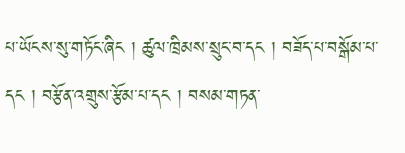པ་ཡོངས་སུ་གཏོང་ཞིང ། ཚུལ་ཁྲིམས་སྲུང་བ་དང ། བཟོད་པ་བསྒོམ་པ་དང ། བརྩོན་འགྲུས་རྩོམ་པ་དང ། བསམ་གཏན་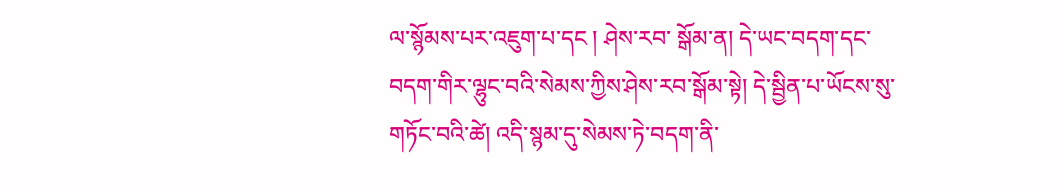ལ་སྙོམས་པར་འཇུག་པ་དང ། ཤེས་རབ་ སྒོམ་ན། དེ་ཡང་བདག་དང་བདག་གིར་ལྷུང་བའི་སེམས་ཀྱིས་ཤེས་རབ་སྒོམ་སྟེ། དེ་སྦྱིན་པ་ཡོངས་སུ་གཏོང་བའི་ཚེ། འདི་སྙམ་དུ་སེམས་ཏེ་བདག་ནི་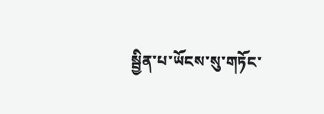སྦྱིན་པ་ཡོངས་སུ་གཏོང་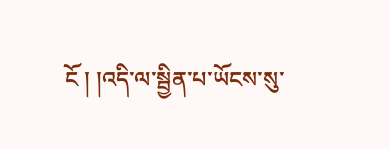ངོ ། །འདི་ལ་སྦྱིན་པ་ཡོངས་སུ་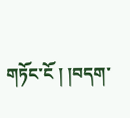གཏོང་ངོ ། །བདག་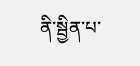ནི་སྦྱིན་པ་